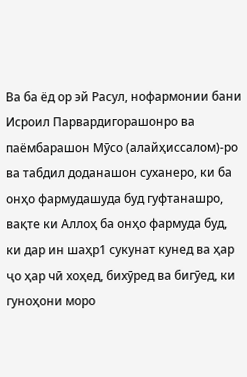Ва ба ёд ор эй Расул, нофармонии бани Исроил Парвардигорашонро ва паёмбарашон Мӯсо (алайҳиссалом)-ро ва табдил доданашон суханеро, ки ба онҳо фармудашуда буд гуфтанашро, вақте ки Аллоҳ ба онҳо фармуда буд, ки дар ин шаҳр1 сукунат кунед ва ҳар ҷо ҳар чӣ хоҳед, бихӯред ва бигӯед, ки гуноҳони моро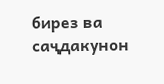бирез ва саҷдакунон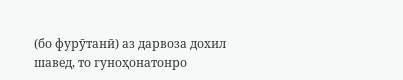(бо фурӯтанӣ) аз дарвоза дохил шавед, то гуноҳонатонро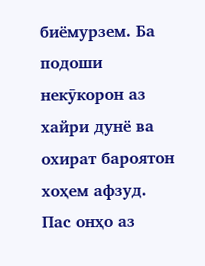биёмурзем. Ба подоши некӯкорон аз хайри дунё ва охират бароятон хоҳем афзуд. Пас онҳо аз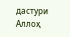дастури Аллоҳ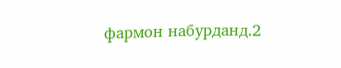фармон набурданд.2